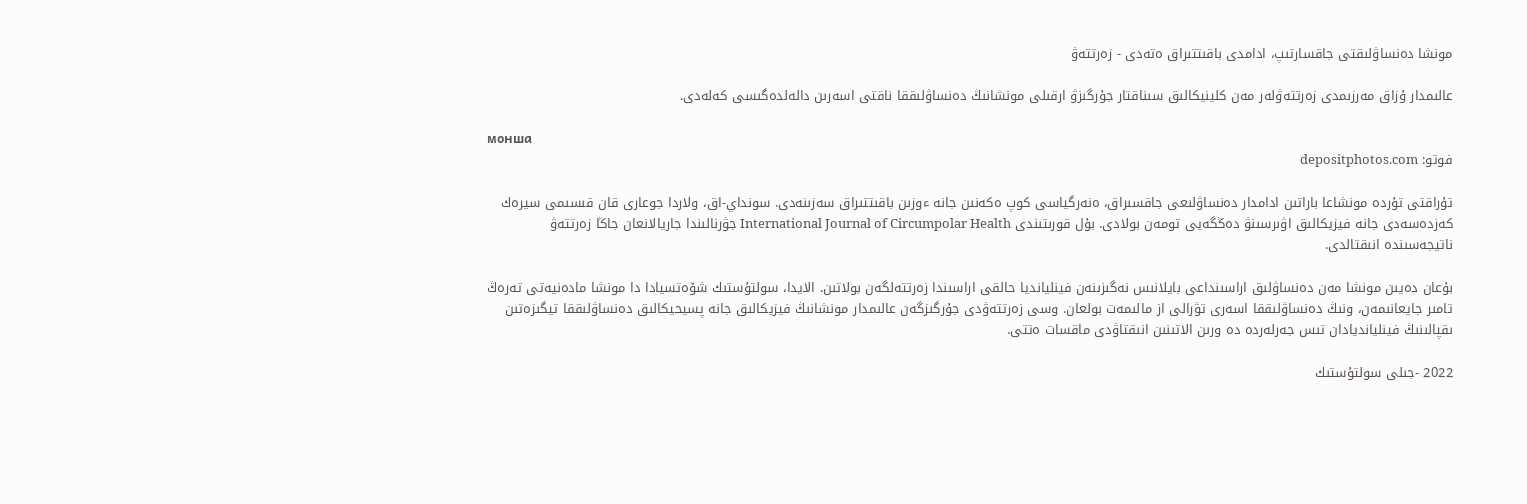مونشا دەنساۋلىقتى جاقسارتىپ، ادامدى باقىتتىراق ەتەدى - زەرتتەۋ

عالىمدار ۇزاق مەرزىمدى زەرتتەۋلەر مەن كلينيكالىق سىناقتار جۇرگىزۋ ارقىلى مونشانىڭ دەنساۋلىققا ناقتى اسەرىن دالەلدەگىسى كەلەدى.

монша
فوتو: depositphotos.com

تۇراقتى تۇردە مونشاعا باراتىن ادامدار دەنساۋلىعى جاقسىراق، ەنەرگياسى كوپ ەكەنىن جانە ءوزىن باقىتتىراق سەزىنەدى. سونداي-اق، ولاردا جوعارى قان قىسىمى سيرەك كەزدەسەدى جانە فيزيكالىق اۋىرسىنۋ دەڭگەيى تومەن بولادى. بۇل قورىتىندى International Journal of Circumpolar Health جۋرنالىندا جاريالانعان جاڭا زەرتتەۋ ناتيجەسىندە انىقتالدى.

بۇعان دەيىن مونشا مەن دەنساۋلىق اراسىنداعى بايلانىس نەگىزىنەن فينليانديا حالقى اراسىندا زەرتتەلگەن بولاتىن. الايدا، سولتۇستىك شۆەتسيادا دا مونشا مادەنيەتى تەرەڭ تامىر جايعانىمەن، ونىڭ دەنساۋلىققا اسەرى تۋرالى از مالىمەت بولعان. وسى زەرتتەۋدى جۇرگىزگەن عالىمدار مونشانىڭ فيزيكالىق جانە پسيحيكالىق دەنساۋلىققا تيگىزەتىن ىقپالىنىڭ فينليانديادان تىس جەرلەردە دە ورىن الاتىنىن انىقتاۋدى ماقسات ەتتى.

2022 -جىلى سولتۇستىك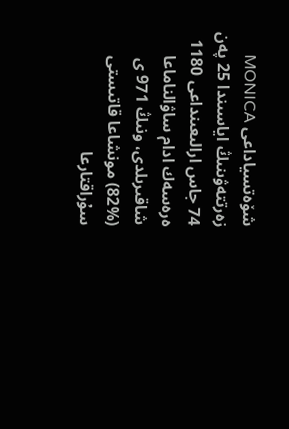شۆەتسياداعى MONICA زەرتتەۋىنىڭ اياسىندا 25 پەن 74 جاس ارالىعىنداعى 1180 ەرەسەك ادام ساۋالناماعا شاقىرىلدى، ونىڭ 971 ى (%82) مونشاعا قاتىستى سۇراقتارعا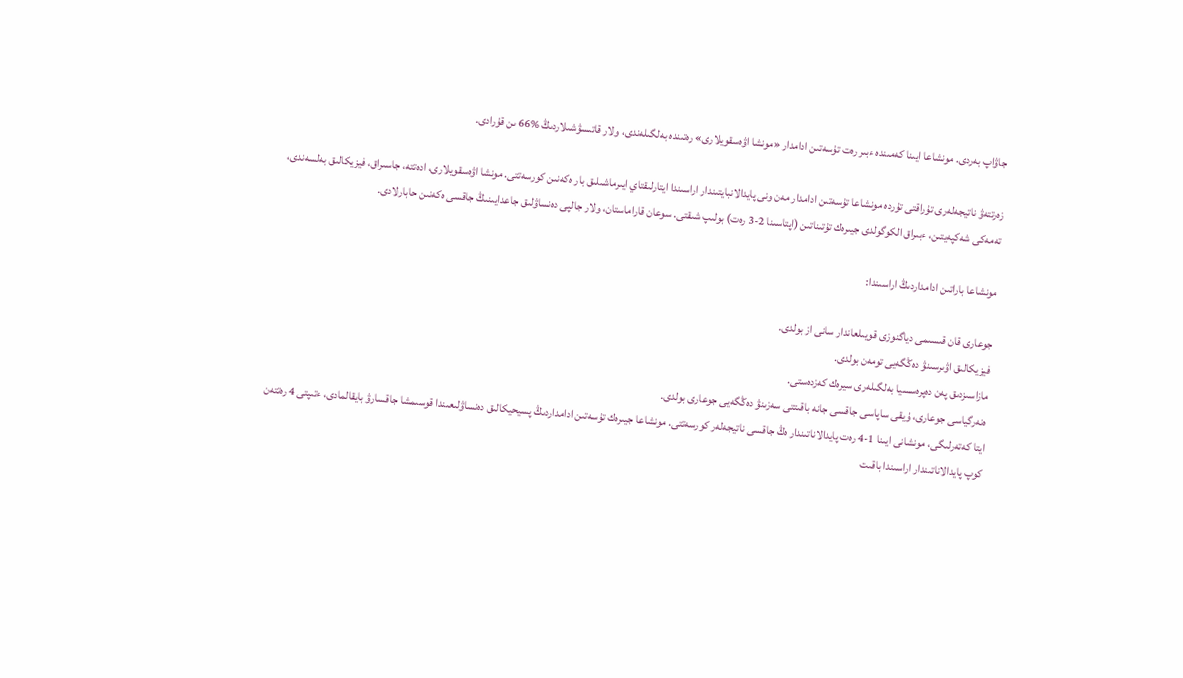جاۋاپ بەردى. مونشاعا ايىنا كەمىندە ءبىر رەت تۇسەتىن ادامدار «مونشا اۋەسقويلارى» رەتىندە بەلگىلەندى، ولار قاتىسۋشىلاردىڭ %66 ىن قۇرادى.

زەرتتەۋ ناتيجەلەرى تۇراقتى تۇردە مونشاعا تۇسەتىن ادامدار مەن ونى پايدالانبايتىندار اراسىندا ايتارلىقتاي ايىرماشىلىق بار ەكەنىن كورسەتتى. مونشا اۋەسقويلارى، ادەتتە، جاسىراق، فيزيكالىق بەلسەندى، تەمەكى شەكپەيتىن، ءبىراق الكوگولدى جيىرەك تۇتىناتىن (اپتاسىنا 2-3 رەت) بولىپ شىقتى. سوعان قاراماستان، ولار جالپى دەنساۋلىق جاعدايىنىڭ جاقسى ەكەنىن حابارلادى.

مونشاعا باراتىن ادامداردىڭ اراسىندا:

جوعارى قان قىسىمى دياگنوزى قويىلعاندار سانى از بولدى.
فيزيكالىق اۋىرسىنۋ دەڭگەيى تومەن بولدى.
مازاسىزدىق پەن دەپرەسسيا بەلگىلەرى سيرەك كەزدەستى.
ەنەرگياسى جوعارى، ۇيقى ساپاسى جاقسى جانە باقىتتى سەزىنۋ دەڭگەيى جوعارى بولدى.
ايتا كەتەرلىگى، مونشانى ايىنا 1-4 رەت پايدالاناتىندار ەڭ جاقسى ناتيجەلەر كورسەتتى. مونشاعا جيىرەك تۇسەتىن ادامداردىڭ پسيحيكالىق دەنساۋلىعىندا قوسىمشا جاقسارۋ بايقالمادى، ءتىپتى 4 رەتتەن كوپ پايدالاناتىندار اراسىندا باقىت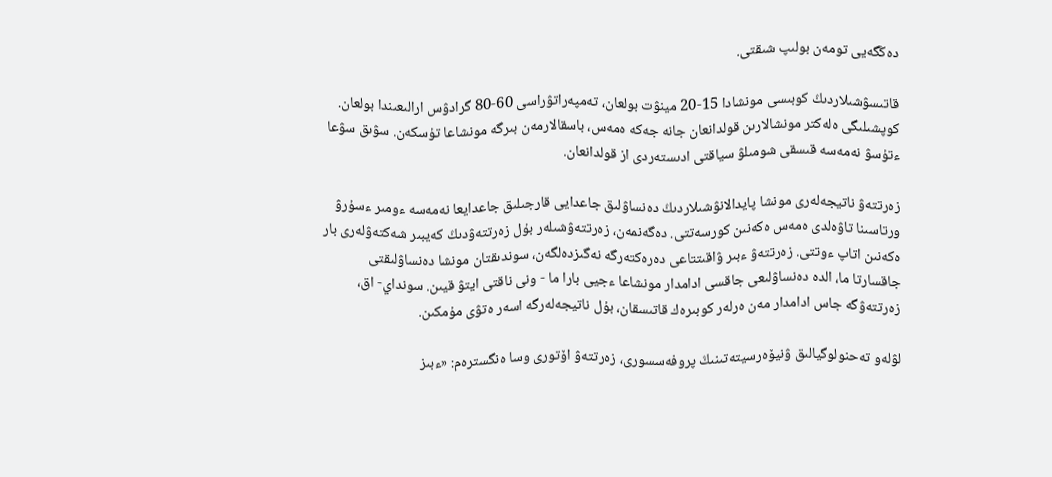دەڭگەيى تومەن بولىپ شىقتى.

قاتىسۋشىلاردىڭ كوبىسى مونشادا 15-20 مينۋت بولعان، تەمپەراتۋراسى 60-80 گرادۋس ارالىعىندا بولعان. كوپشىلىگى ەلەكتر مونشالارىن قولدانعان جانە جەكە ەمەس، باسقالارمەن بىرگە مونشاعا تۇسكەن. سۋىق سۋعا ءتۇسۋ نەمەسە قىسقى شومىلۋ سياقتى ادىستەردى از قولدانعان.

زەرتتەۋ ناتيجەلەرى مونشا پايدالانۋشىلاردىڭ دەنساۋلىق جاعدايى قارجىلىق جاعدايعا نەمەسە ءومىر ءسۇرۋ ورتاسىنا تاۋەلدى ەمەس ەكەنىن كورسەتتى. دەگەنمەن، زەرتتەۋشىلەر بۇل زەرتتەۋدىڭ كەيبىر شەكتەۋلەرى بار ەكەنىن اتاپ ءوتتى. زەرتتەۋ ءبىر ۋاقىتتاعى دەرەكتەرگە نەگىزدەلگەن، سوندىقتان مونشا دەنساۋلىقتى جاقسارتا ما، الدە دەنساۋلىعى جاقسى ادامدار مونشاعا ءجيى بارا ما - ونى ناقتى ايتۋ قيىن. سونداي- اق، زەرتتەۋگە جاس ادامدار مەن ەرلەر كوبىرەك قاتىسقان، بۇل ناتيجەلەرگە اسەر ەتۋى مۇمكىن.

لۋلەو تەحنولوگيالىق ۋنيۆەرسيتەتىنىڭ پروفەسسورى، زەرتتەۋ اۆتورى وسا ەنگسترەم: «ءبىز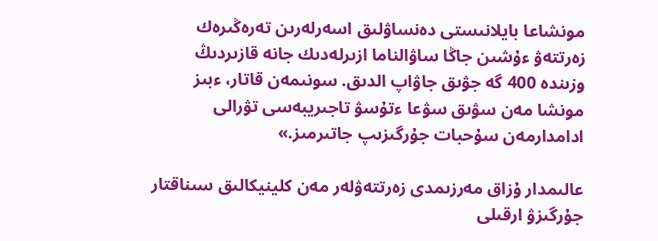مونشاعا بايلانىستى دەنساۋلىق اسەرلەرىن تەرەڭىرەك زەرتتەۋ ءۇشىن جاڭا ساۋالناما ازىرلەدىك جانە قازىردىڭ وزىندە 400 گە جۋىق جاۋاپ الدىق. سونىمەن قاتار، ءبىز مونشا مەن سۋىق سۋعا ءتۇسۋ تاجىريبەسى تۋرالى ادامدارمەن سۇحبات جۇرگىزىپ جاتىرمىز.»

عالىمدار ۇزاق مەرزىمدى زەرتتەۋلەر مەن كلينيكالىق سىناقتار جۇرگىزۋ ارقىلى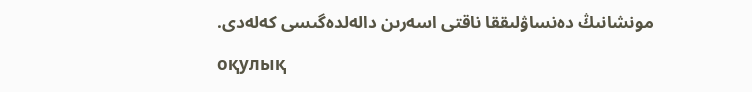مونشانىڭ دەنساۋلىققا ناقتى اسەرىن دالەلدەگىسى كەلەدى.

оқулық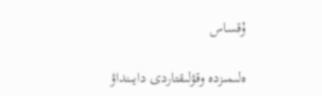ۇقساس

ەلىمىزدە وقۋلىقتاردى دايىنداۋ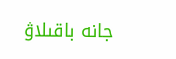جانە باقىلاۋ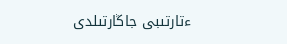ءتارتىبى جاڭارتىلدى